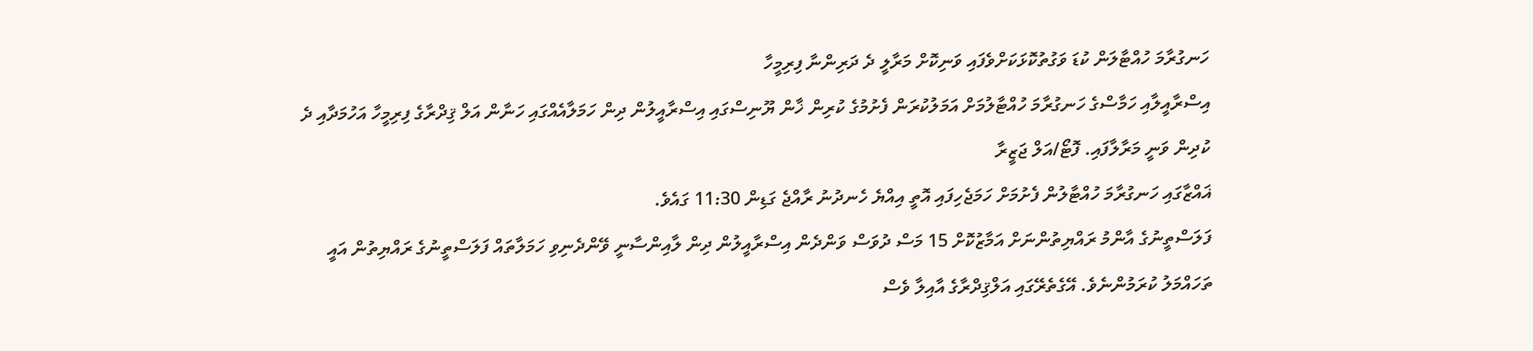ހަނގުރާމަ ހުއްޓާލަން ކުޑަ ވަގުތުކޮޅަކަށްވެފައި ވަނިކޮށް މަރާލީ ދެ ދަރިންނާ ފިރިމީހާ
އިސްރާއީލާއި ހަމާސްގެ ހަނގުރާމަ ހުއްޓާލުމަށް އަމަލުކުރަން ފެށުމުގެ ކުރިން ޚާން ޔޫނިސްގައި އިސްރާއީލުން ދިން ހަމަލާއެއްގައި ހަނާން އަލް ޤިދްރާގެ ފިރިމީހާ އަހުމަދާއި ދެ ކުދިން ވަނީ މަރާލާފައި. ފޮޓޯ/އަލް ޖަޒީރާ
ޣައްޒާގައި ހަނގުރާމަ ހުއްޓާލުން ފެށުމަށް ހަމަޖެހިފައި އޮތީ އިއްޔެ ހެނދުނު ރާއްޖެ ގަޑިން 11:30 ގައެވެ.
ފަލަސްތީނުގެ އާންމު ރައްޔިތުންނަށް އަމާޒުކޮށް 15 މަސް ދުވަސް ވަންދެން އިސްރާއީލުން ދިން ލާއިންސާނީ ވޭންދެނިވި ހަމަލާތައް ފަލަސްތީނުގެ ރައްޔިތުން އައީ ތަހައްމަލު ކުރަމުންނެވެ. އޭގެތެރޭގައި އަލްޤިދްރާގެ އާއިލާ ވެސް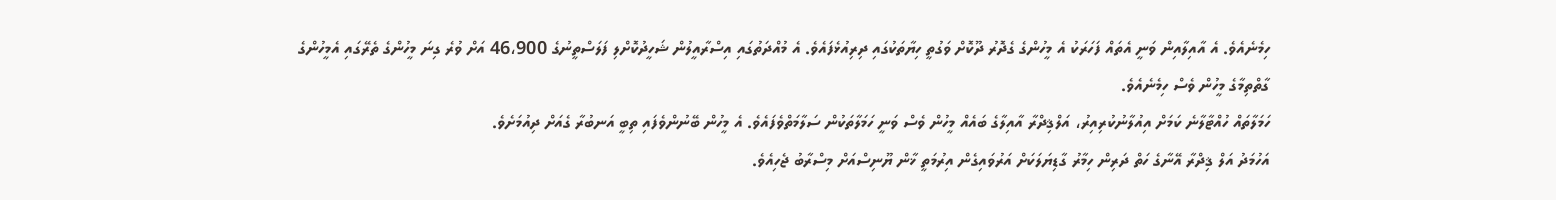ހިމެނެއެވެ. އެ އާއިލާއިން ވަނީ އެތައް ފަހަރަކު އެ މީހުންގެ ގެދޮރު ދޫކޮށް ވަގުތީ ހިޔާތަކުގައި ދިރިއުޅެފައެވެ. އެ މުއްދަތުގައި އިސްރާއީލުން ޝަހީދުކޮށްލި ފަލަސްތީނުގެ 46،900 އަށް ވުރެ ގިނަ މީހުންގެ ތެރޭގައި އެމީހުންގެ ގާތްތިމާގެ މީހުން ވެސް ހިމެނެއެވެ.
ހަމަލާތައް ހުއްޓާލާނެ ކަމަށް އިއުލާނުކުރިއިރު، އަލްޤިދްރާ އާއިލާގެ ބައެއް މީހުން ވެސް ވަނީ ހަމަލާތަކުން ސަލާމަތްވެފައެވެ. އެ މީހުން ބޭނުންވެފައި ތިބީ އަނބުރާ ގެއަށް ދިއުމަށެވެ.
އަހުމަދު އަލް ޤިދްރާ އޭނާގެ ހަތް ދަރިން ހިމާރު ގާޑިޔަލަކަށް އަރުވައިގެން އިރުމަތީ ޚާން ޔޫނިސްއަށް މިސްރާބު ޖެހިއެވެ.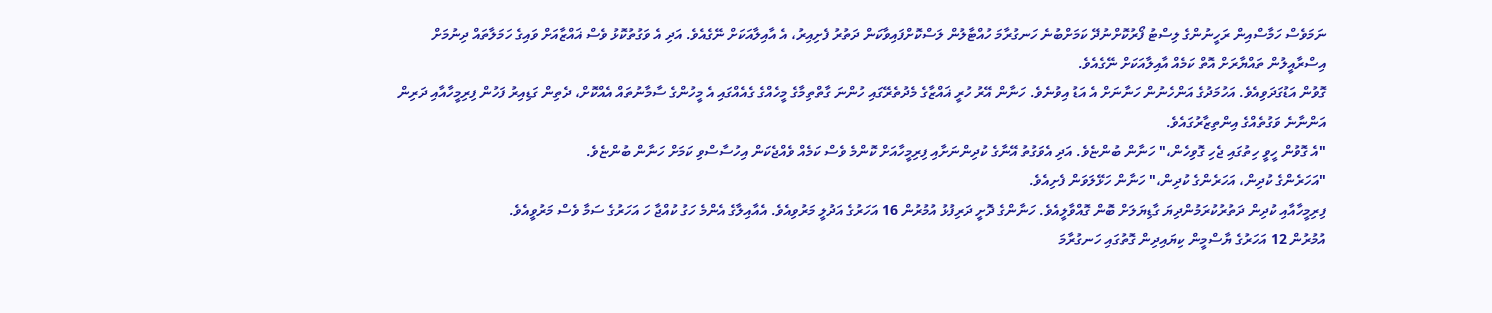ނަމަވެސް ހަމާސްއިން ރަހީނުންގެ ލިސްޓު ފޯރުކޮށްނުދޭ ކަމަށްބުނެ ހަނގުރާމަ ހުއްޓާލުން ލަސްކޮށްފައިވާކަން ދަތުރު ފެށިއިރު، އެ އާއިލާއަކަށް ނޭގެއެވެ. އަދި އެ ވަގުތުކޮޅު ވެސް ޣައްޒާއަށް ވައިގެ ހަމަލާތައް ދިނުމަށް އިސްރާއީލުން ތައްޔާރަށް އޮތް ކަމެއް އާއިލާއަކަށް ނޭގެއެވެ.
ގޮވުން އަޑުގަދަވިއެވެ. އަހުމަދުގެ އަންހެނުން ހަނާނަށް އެ އަޑު އިވުނެވެ. ހަނާން އޭރު ހުރީ ޣައްޒާގެ މެދުތެރޭގައި ހުންނަ ގާތްތިމާގެ މީހެއްގެ ގެއެއްގައި އެ މީހުންގެ ސާމާނުތައް އެއްކޮށް، ދެތިން ގަޑިއިރު ފަހުން ފިރިމީހާއާއި ދަރިން އަންނާނެ ވަގުތެއްގެ އިންތިޒާރުގައެވެ.
"އެ ގޮވުން ހީވީ ހިތުގައި ޖެހި ގޮވިހެން،" ހަނާން ބުންޏެވެ. އަދި އެވަގުތު އޭނާގެ ކުދިންނަށާއި ފިރިމީހާއަށް ކޮންމެ ވެސް ކަމެއް ވެއްޖެކަން އިހުސާސްވި ކަމަށް ހަނާން ބުންޏެވެ.
"އަހަރެންގެ ކުދިން، އަހަރެންގެ ކުދިން،" ހަނާން ހަޅޭލަވަން ފެށިއެވެ.
ފިރިމީހާއާއި ކުދިން ދަތުރުކުރަމުންދިޔަ ގާޑިޔަލަށް ބޮން ގޮއްވާލީއެވެ. ހަނާންގެ ދޮށީ ދަރިފުޅު އުމުރުން 16 އަހަރުގެ އަދުލީ މަރުވިއެވެ. އެއާއިލާގެ އެންމެ ހަގު ކުއްޖާ ހަ އަހަރުގެ ސަމާ ވެސް މަރުވީއެވެ.
އުމުރުން 12 އަހަރުގެ ޔާސްމީން ކިޔައިދިން ގޮތުގައި ހަނގުރާމަ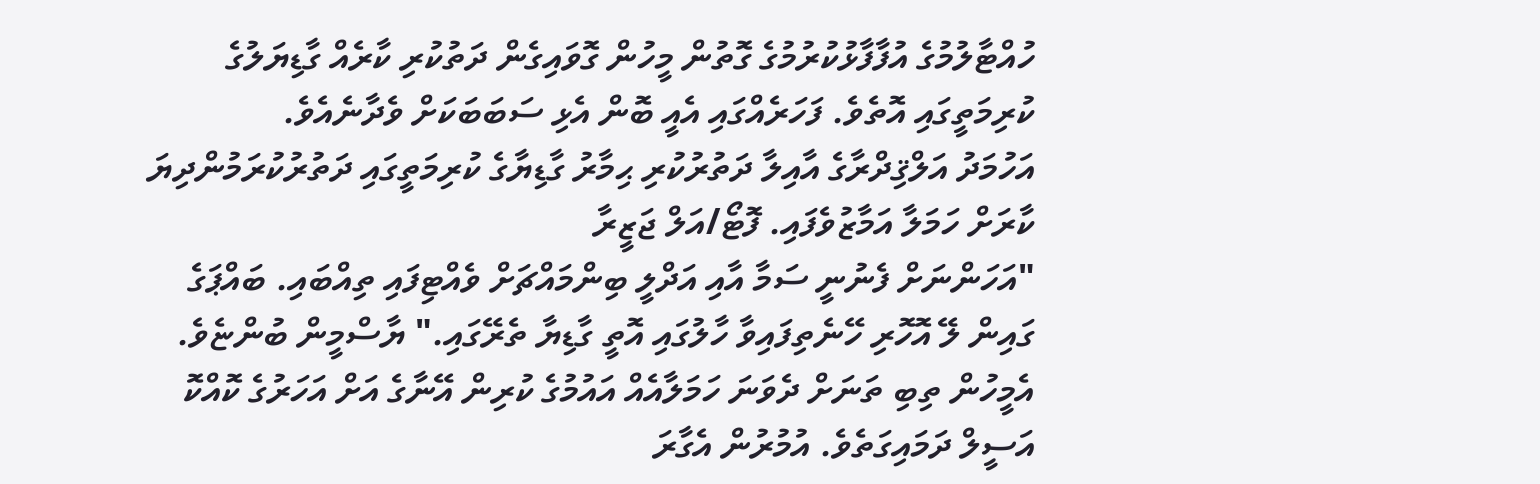ހުއްޓާލުމުގެ އުފާފާޅުކުރުމުގެ ގޮތުން މީހުން ގޮވައިގެން ދަތުކުރި ކާރެއް ގާޑިޔަލުގެ ކުރިމަތީގައި އޮތެވެ. ފަހަރެއްގައި އެއީ ބޮން އެޅި ސަބަބަކަށް ވެދާނެއެވެ.
އަހުމަދު އަލްޤިދްރާގެ އާއިލާ ދަތުރުކުރި ޙިމާރު ގާޑިޔާގެ ކުރިމަތީގައި ދަތުރުކުރަމުންދިޔަ ކާރަށް ހަމަލާ އަމާޒުވެފައި. ފޮޓޯ/އަލް ޖަޒީރާ
"އަހަންނަށް ފެނުނީ ސަމާ އާއި އަދްލީ ބިންމައްޗަށް ވެއްޓިފައި ތިއްބައި. ބައްޕަގެ ގައިން ލޭ އޮހޮރި ހޭނެތިފައިވާ ހާލުގައި އޮތީ ގާޑިޔާ ތެރޭގައި." ޔާސްމީން ބުންޏެވެ. އެމީހުން ތިބި ތަނަށް ދެވަނަ ހަމަލާއެއް އައުމުގެ ކުރިން އޭނާގެ އަށް އަހަރުގެ ކޮއްކޮ އަސީލް ދަމައިގަތެވެ. އުމުރުން އެގާރަ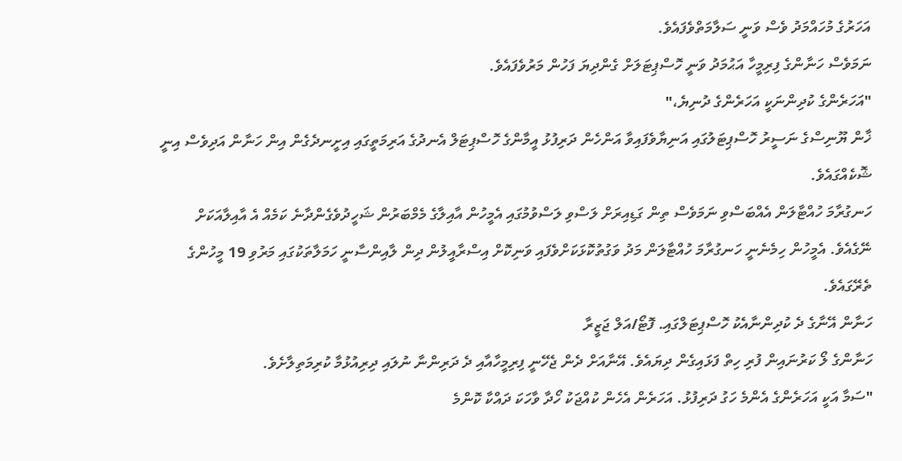އަހަރުގެ މުހައްމަދު ވެސް ވަނީ ސަލާމަތްވެފައެވެ.
ނަމަވެސް ހަނާންގެ ފިރިމީހާ އަޙުމަދު ވަނީ ހޮސްޕިޓަލަށް ގެންދިޔަ ފަހުން މަރުވެފައެވެ.
"އަހަރެންގެ ކުދިންނަކީ އަހަރެންގެ ދުނިޔެ،"
ޚާން ޔޫނިސްގެ ނަސީރު ހޮސްޕިޓަލުގައި އަނިޔާވެފައިވާ އަންހެން ދަރިފުޅު އީމާންގެ ހޮސްޕިޓަލް އެނދުގެ އަރިމަތީގައި އިށީނދެގެން އިން ހަނާން އަދިވެސް އިނީ ޝޮކެއްގައެވެ.
ހަނގުރާމަ ހުއްޓާލަން އެއްބަސްވި ނަމަވެސް ތިން ގަޑިއިރަށް ލަސްވި ލަސްވުމުގައި އެމީހުން އާއިލާގެ މެމްބަރުން ޝަހީދުވެގެންދާނެ ކަމެއް އެ އާއިލާއަކަށް ނޭގެއެވެ. އެމީހުން ހިމެނެނީ ހަނގުރާމަ ހުއްޓާލަން މަދު ވަގުތުކޮޅަކަށްވެފައި ވަނިކޮށް އިސްރާއީލުން ދިން ލާއިންސާނީ ހަމަލާތަކުގައި މަރުވި 19 މީހުންގެ ތެރޭގައެވެ.
ހަނާން އޭނާގެ ދެ ކުދިންނާއެކު ހޮސްޕިޓަލްގައި. ފޮޓޯ/އަލް ޖަޒީރާ
ހަނާންގެ ލޯ ކަރުނައިން ފުރި ހިތް ފަޅައިގެން ދިޔައެވެ. އޭނާއަށް ދެން ޖެހޭނީ ފިރިމީހާއާއި ދެ ދަރިންނާ ނުލައި ދިރިއުޅުމާ ކުރިމަތިލާށެވެ.
"ސަމާ އަކީ އަހަރެންގެ އެންމެ ހަގު ދަރިފުޅު. އަހަރެން އެހެން ކުއްޖަކު ހޯދާ ވާހަކަ ދައްކާ ކޮންމެ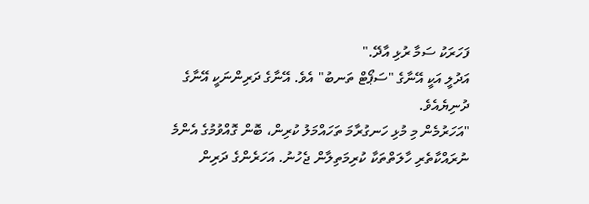ފަހަރަކު ސަމާ ރުޅި އާދޭ."
އަދުލީ އަކީ އޭނާގެ "ސަޕޯޓް ތަނބު" އެވެ. އޭނާގެ ދަރިންނަކީ އޭނާގެ ދުނިޔެއެވެ.
"އަހަރުމެން މި މުޅި ހަނގުރާމަ ތަހައްމަލު ކުރިން، ބޮން ގޮއްވުމުގެ އެންމެ ނުރައްކާތެރި ހާލަތްތަކާ ކުރިމަތިލާން ޖެހުނު. އަހަރެންގެ ދަރިން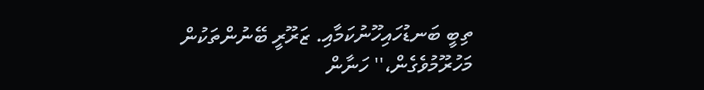ތިބީ ބަނޑުހައިހޫނުކަމާއި. ޒަރޫރީ ބޭނުންތަކުން މަހުރޫމުވެގެން،'' ހަނާން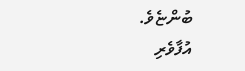ބުންޏެވެ.
އުފާވެރި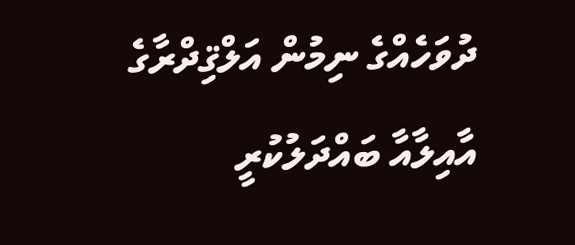ދުވަހެއްގެ ނިމުން އަލްޤިދްރާގެ އާއިލާއާ ބައްދަލުކުރީ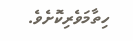ހިތާމަވެރިކޮށެވެ.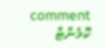comment ކޮމެންޓް